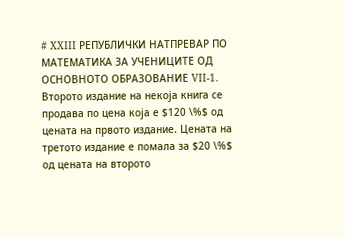# XXIII РЕПУБЛИЧКИ НАТПРЕВАР ПО МАТЕМАТИКА ЗА УЧЕНИЦИТЕ ОД ОСНОВНОТО ОБРАЗОВАНИЕ VII-1. Второто издание на некоја книга се продава по цена која е $120 \%$ од цената на првото издание. Цената на третото издание е помала за $20 \%$ од цената на второто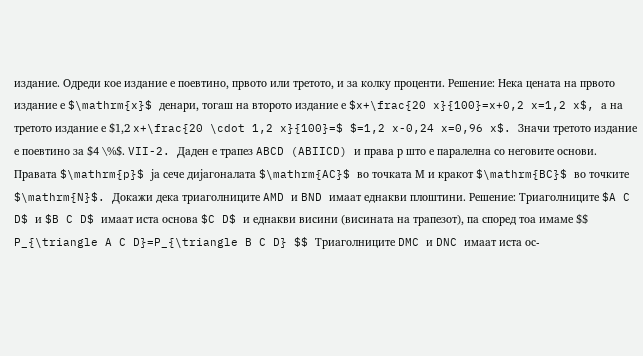издание. Одреди кое издание е поевтино, првото или третото, и за колку проценти. Решение: Нека цената на првото издание е $\mathrm{x}$ денари, тогаш на второто издание е $x+\frac{20 x}{100}=x+0,2 x=1,2 x$, а на третото издание е $1,2 x+\frac{20 \cdot 1,2 x}{100}=$ $=1,2 x-0,24 x=0,96 x$. Значи третото издание е поевтино за $4 \%$. VII-2. Даден е трапез ABCD (ABIICD) и права р што е паралелна со неговите основи. Правата $\mathrm{p}$ ја сече дијагоналата $\mathrm{AC}$ во точката М и кракот $\mathrm{BC}$ во точките $\mathrm{N}$. Докажи дека триаголниците AMD и BND имаат еднакви плоштини. Решение: Триаголниците $A C D$ и $B C D$ имаат иста основа $C D$ и еднакви висини (висината на трапезот), па според тоа имаме $$ P_{\triangle A C D}=P_{\triangle B C D} $$ Триаголниците DMC и DNC имаат иста ос-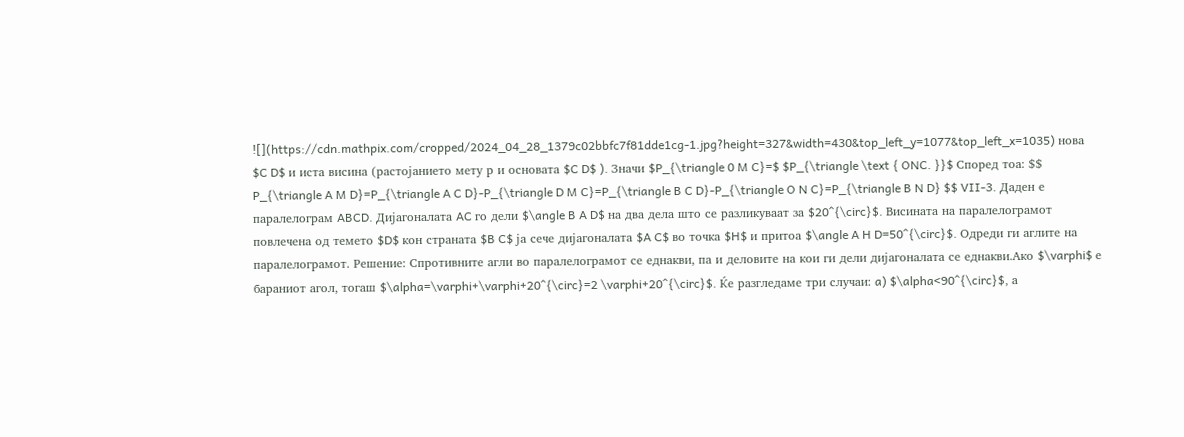![](https://cdn.mathpix.com/cropped/2024_04_28_1379c02bbfc7f81dde1cg-1.jpg?height=327&width=430&top_left_y=1077&top_left_x=1035) нова $C D$ и иста висина (растојанието мету р и основата $C D$ ). Значи $P_{\triangle 0 M C}=$ $P_{\triangle \text { ONC. }}$ Според тоа: $$ P_{\triangle A M D}=P_{\triangle A C D}-P_{\triangle D M C}=P_{\triangle B C D}-P_{\triangle O N C}=P_{\triangle B N D} $$ VII-3. Даден е паралелограм ABCD. Дијагоналата AC го дели $\angle B A D$ на два дела што се разликуваат за $20^{\circ}$. Висината на паралелограмот повлечена од темето $D$ кон страната $B C$ ја сече дијагоналата $A C$ во точка $H$ и притоа $\angle A H D=50^{\circ}$. Одреди ги аглите на паралелограмот. Решение: Спротивните агли во паралелограмот се еднакви, па и деловите на кои ги дели дијагоналата се еднакви.Ако $\varphi$ е бараниот агол, тогаш $\alpha=\varphi+\varphi+20^{\circ}=2 \varphi+20^{\circ}$. Ќе разгледаме три случаи: a) $\alpha<90^{\circ}$, а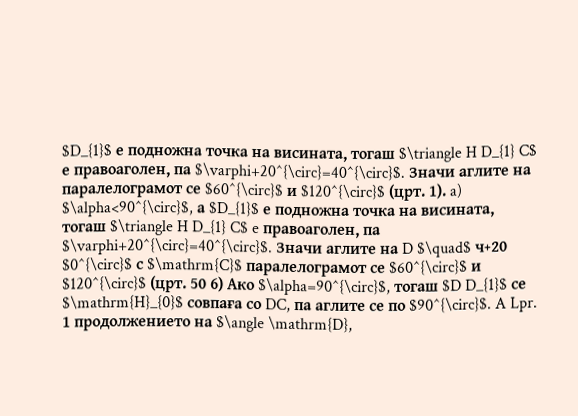$D_{1}$ е подножна точка на висината, тогаш $\triangle H D_{1} C$ е правоаголен, па $\varphi+20^{\circ}=40^{\circ}$. Значи аглите на паралелограмот се $60^{\circ}$ и $120^{\circ}$ (црт. 1). a) $\alpha<90^{\circ}$, а $D_{1}$ е подножна точка на висината, тогаш $\triangle H D_{1} C$ e правоаголен, па $\varphi+20^{\circ}=40^{\circ}$. Значи аглите на D $\quad$ ч+20 $0^{\circ}$ с $\mathrm{C}$ паралелограмот се $60^{\circ}$ и $120^{\circ}$ (црт. 50 6) Ако $\alpha=90^{\circ}$, тогаш $D D_{1}$ се $\mathrm{H}_{0}$ совпаға со DC, па аглите се по $90^{\circ}$. A Lpr. 1 продолжението на $\angle \mathrm{D},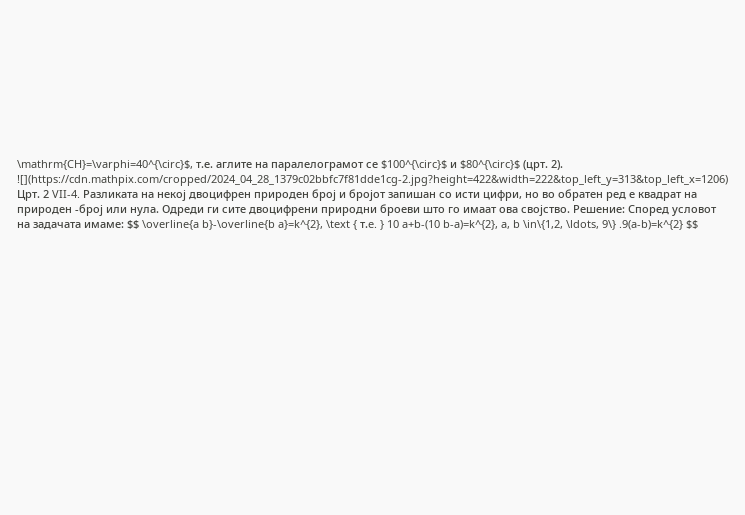\mathrm{CH}=\varphi=40^{\circ}$, т.е. аглите на паралелограмот се $100^{\circ}$ и $80^{\circ}$ (црт. 2). ![](https://cdn.mathpix.com/cropped/2024_04_28_1379c02bbfc7f81dde1cg-2.jpg?height=422&width=222&top_left_y=313&top_left_x=1206) Црт. 2 VII-4. Разликата на некој двоцифрен природен број и бројот запишан со исти цифри, но во обратен ред е квадрат на природен -број или нула. Одреди ги сите двоцифрени природни броеви што го имаат ова својство. Решение: Според условот на задачата имаме: $$ \overline{a b}-\overline{b a}=k^{2}, \text { т.e. } 10 a+b-(10 b-a)=k^{2}, a, b \in\{1,2, \ldots, 9\} .9(a-b)=k^{2} $$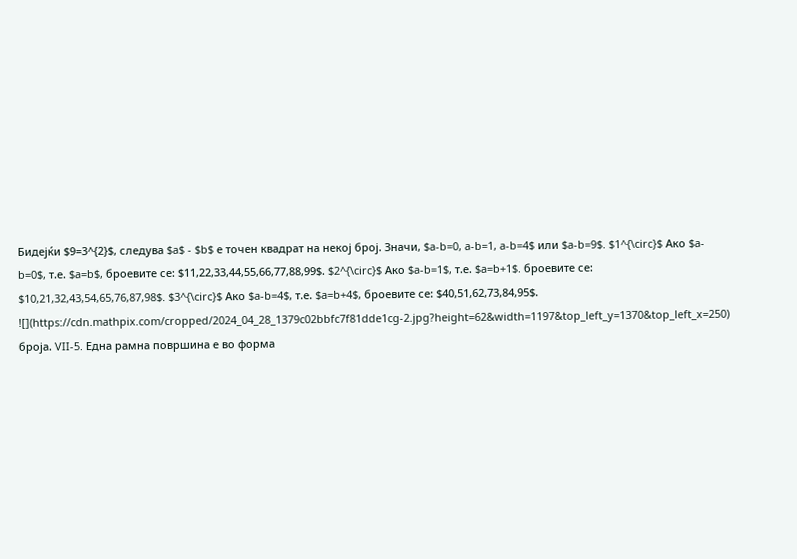Бидејќи $9=3^{2}$, следува $a$ - $b$ е точен квадрат на некој број. Значи, $a-b=0, a-b=1, a-b=4$ или $a-b=9$. $1^{\circ}$ Ако $a-b=0$, т.е. $a=b$, броевите се: $11,22,33,44,55,66,77,88,99$. $2^{\circ}$ Ако $a-b=1$, т.е. $a=b+1$. броевите се: $10,21,32,43,54,65,76,87,98$. $3^{\circ}$ Ако $a-b=4$, т.е. $a=b+4$, броевите се: $40,51,62,73,84,95$. ![](https://cdn.mathpix.com/cropped/2024_04_28_1379c02bbfc7f81dde1cg-2.jpg?height=62&width=1197&top_left_y=1370&top_left_x=250) броја. VII-5. Една рамна површина е во форма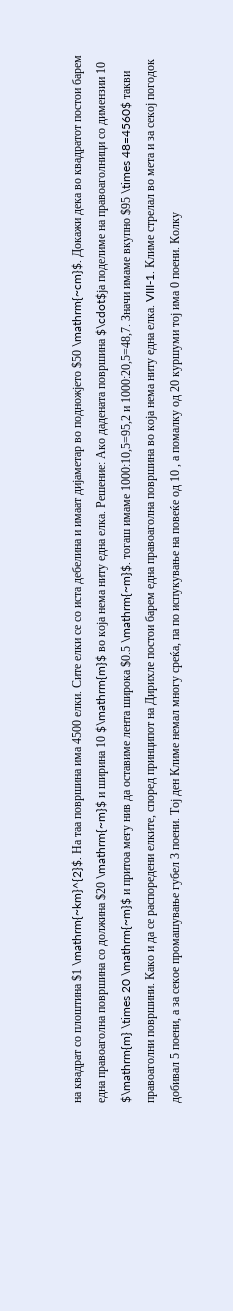на квадрат со плоштина $1 \mathrm{~km}^{2}$. На таа површина има 4500 елки. Сите елки се со иста дебелина и имаат дијаметар во подножјето $50 \mathrm{~cm}$. Докажи дека во квадратот постои барем една правоаголна површина со должина $20 \mathrm{~m}$ и ширина 10 $\mathrm{m}$ во која нема ниту една елка. Решение: Ако дадената површина $\cdot$ја поделиме на правоаголници со димензии 10 $\mathrm{m} \times 20 \mathrm{~m}$ и притоа меғу нив да оставиме лента широка $0.5 \mathrm{~m}$. тогаш имаме 1000:10,5=95,2 и 1000:20,5=48,7. Значи имаме вкупно $95 \times 48=4560$ такви правоаголни површини. Како и да се распоредени елките, според принципот на Дирихле постои барем една правоаголна површина во која нема ниту една елка. VIII-1. Климе стрелал во мета и за секој погодок добивал 5 поени, а за секое промашување губел 3 поени. Тој ден Климе немал многу среќа, па по испукување на повеќе од 10 , а помалку од 20 куршуми тој има 0 поени. Колку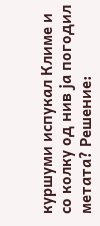куршуми испукал Климе и со колку од нив ја погодил метата? Решение: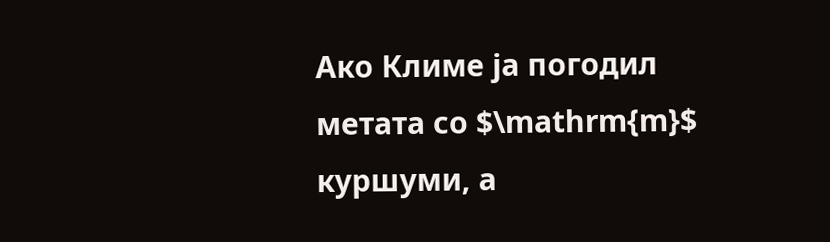Ако Климе ја погодил метата со $\mathrm{m}$ куршуми, а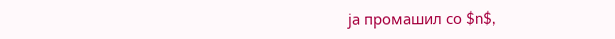ја промашил со $n$,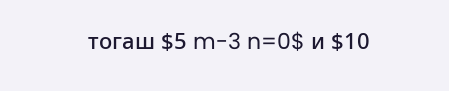тогаш $5 m-3 n=0$ и $10